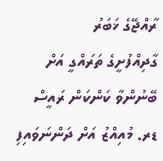ރާއްޖޭގެ ޚަބަރު
ގާދިއްފުށީގެ ތަރައްގީ އަށް ބޭނުންވާ ކަންކަން ރައީސް ޑރ. މުއިއްޒު އަށް ދަންނަވައިފި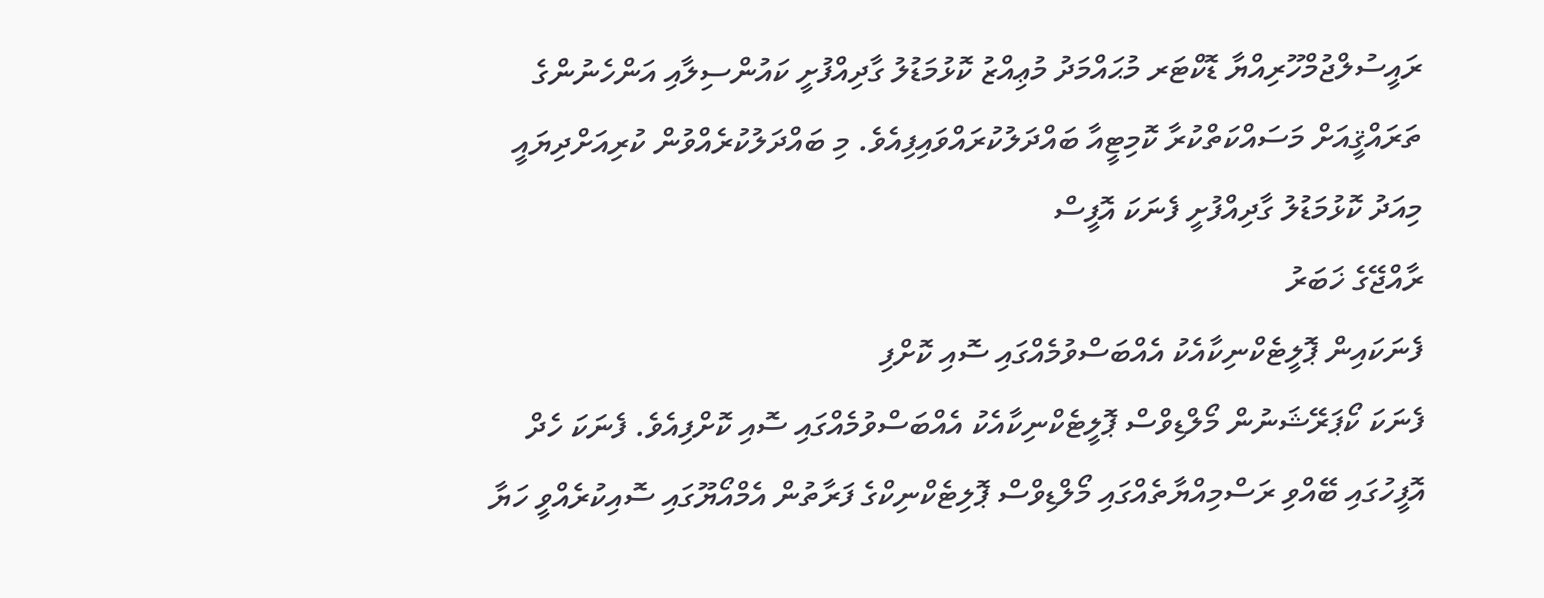ރައީސުލްޖުމްހޫރިއްޔާ ޑޮކްޓަރ މުޙައްމަދު މުޢިއްޒު ކޮޅުމަޑުލު ގާދިއްފުށީ ކައުންސިލާއި އަންހެނުންގެ ތަރައްޤީއަށް މަސައްކަތްކުރާ ކޮމިޓީއާ ބައްދަލުކުރައްވައިފިއެވެ. މި ބައްދަލުކުރެއްވުން ކުރިއަށްދިޔައީ މިއަދު ކޮޅުމަޑުލު ގާދިއްފުށީ ފެނަކަ އޮފީސް
ރާއްޖޭގެ ޚަބަރު
ފެނަކައިން ޕޮލީޓެކްނިކާއެކު އެއްބަސްވުމެއްގައި ސޮއި ކޮށްފި
ފެނަކަ ކޯޕަރޭޝަނުން މޯލްޑިވްސް ޕޮލީޓެކްނިކާއެކު އެއްބަސްވުމެއްގައި ސޮއި ކޮށްފިއެވެ. ފެނަކަ ހެދް އޮފީހުގައި ބޭއްވި ރަސްމިއްޔާތެއްގައި މޯލްޑިވްސް ޕޮލިޓެކްނިކްގެ ފަރާތުން އެމްއޯޔޫގައި ސޮއިކުރެއްވީ ހަޔާ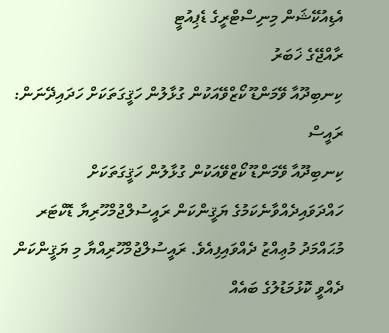އެޑިއުކޭޝަން މިނިސްޓްރީގެ ޑެޕިއުޓީ
ރާއްޖޭގެ ޚަބަރު
ކިނބިދޫއާ ވޭމަންޑޫ ކޯޒްވޭއަކުން ގުޅާލުން ހަޤީގަތަކަށް ހަދައިދޭނަން: ރައީސް
ކިނބިދޫއާ ވޭމަންޑޫ ކޯޒްވޭއަކުން ގުޅާލުން ހަޤީގަތަކަށް ހައްދަވައިދެއްވާނެކަމުގެ ޔަޤީންކަން ރައީސުލްޖުމްހޫރިޔާ ޑޮކްޓަރ މުޙައްމަދު މުޢިއްޒު ދެއްވައިފިއެވެ. ރައީސުލްޖުމްހޫރިއްޔާ މި ޔަޤީންކަން ދެއްވީ ކޮޅުމަޑުލުގެ ބައެއް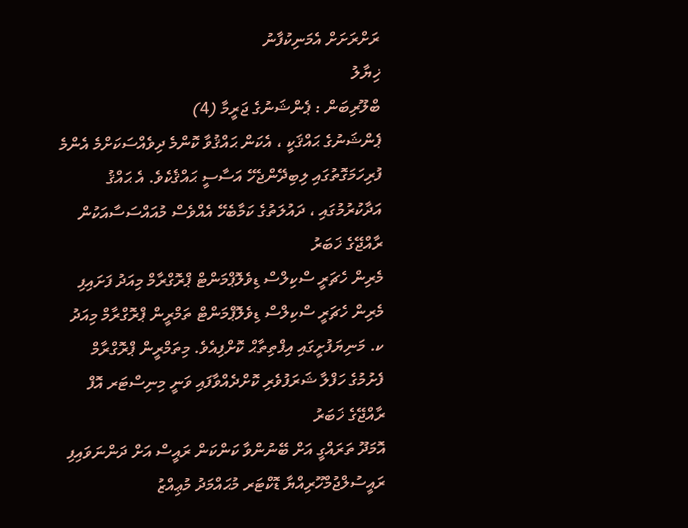ރަށްރަށަށް އެމަނިކުފާނު
ޚިޔާލު
ބްލޫރިބަން : ޕެންޝަނުގެ ޖަރީމާ (4)
ޕެންޝަނުގެ ޙައްޤަކީ ، އެކަން ޙައްޤުވާ ކޮންމެ ދިވެއްސަކަށްމެ އެންމެ ފުރިހަމަގޮތުގައި ލިބިދޭންޖެހޭ އަސާސީ ޙައްޤެކެވެ. އެ ޙައްޤު އަދާކުރުމުގައި ، ދައުލަތުގެ ކަމާބެހޭ އެއްވެސް މުއައްސަސާއަކުން
ރާއްޖޭގެ ޚަބަރު
މެރިން ހެޗަރީ ސްކިލްސް ޑިވެލޮޕްމަންޓް ޕްރޮގްރާމް މިއަދު ފަށައިފި
މެރިން ހެޗަރީ ސްކިލްސް ޑިވެލޮޕްމަންޓް ތަމްރީން ޕްރޮގްރާމް މިއަދު ކ. މަނިޔަފުށީގައި އިފްތިތާޙް ކޮށްފިއެވެ. މިތަމްރީން ޕްރޮގްރާމް ފެށުމުގެ ހަފްލާ ޝަރަފުވެރި ކޮށްދެއްވާފައި ވަނީ މިނިސްޓަރ އޮފް
ރާއްޖޭގެ ޚަބަރު
އޮމަދޫ ތަރައްގީ އަށް ބޭނުންވާ ކަންކަން ރައީސް އަށް ދަންނަވައިފި
ރައީސުލްޖުމްހޫރިއްޔާ ޑޮކްޓަރ މުޙައްމަދު މުޢިއްޒު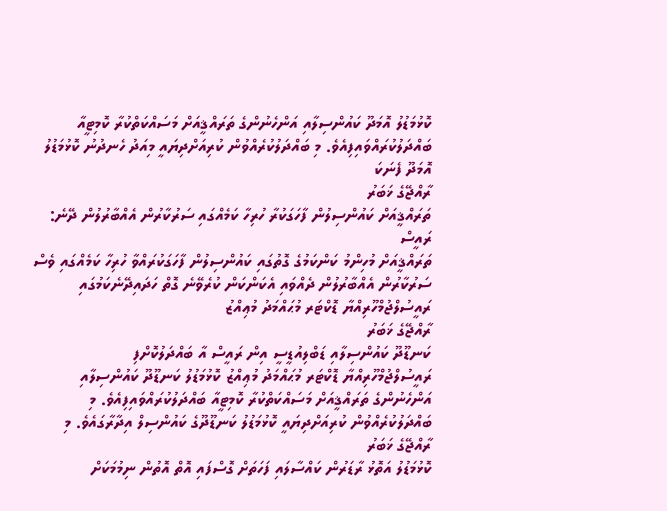ކޮޅުމަޑުލު އޮމަދޫ ކައުންސިލާއި އަންހެނުންގެ ތަރައްޤީއަށް މަސައްކަތްކުރާ ކޮމިޓީއާ ބައްދަލުކުރައްވައިފިއެވެ. މި ބައްދަލުކުރެއްވުން ކުރިއަށްދިޔައީ މިއަދު ހެނދުނު ކޮޅުމަޑުލު އޮމަދޫ ފެނަކަ
ރާއްޖޭގެ ޚަބަރު
ތަރައްޤީއަށް ކައުންސިލުން ފާހަގަކުރާ ހުރިހާ ކަމެއްގައި ސަރުކާރުން އެއްބާރުލުން ދޭނެ: ރައީސް
ތަރައްޤީއަށް މުހިންމު ކަންކަމުގެ ގޮތުގައި ކައުންސިލުން ފާހަގަކުރައްވާ ހުރިހާ ކަމެއްގައި ވެސް ސަރުކާރުން އެއްބާރުލުން ދެއްވައި އެކަންކަން ކުރެވޭނެ ގޮތް ހަދައިދޭނެކަމުގައި ރައީސުލްޖުމްހޫރިއްޔާ ޑޮކްޓަރ މުޙައްމަދު މުޢިއްޒު
ރާއްޖޭގެ ޚަބަރު
ކަނޑޫދޫ ކައުންސިލާއި ޑަބްލިއުޑީސީ އިން ރައީސް އާ ބައްދަލުކޮށްފި
ރައީސުލްޖުމްހޫރިއްޔާ ޑޮކްޓަރ މުޙައްމަދު މުޢިއްޒު ކޮޅުމަޑުލު ކަނޑޫދޫ ކައުންސިލާއި އަންހެނުންގެ ތަރައްޤީއަށް މަސައްކަތްކުރާ ކޮމިޓީއާ ބައްދަލުކުރައްވައިފިއެވެ. މި ބައްދަލުކުރެއްވުން ކުރިއަށްދިޔައީ ކޮޅުމަޑުލު ކަނޑޫދޫގެ ކައުންސިލް އިދާރާގައެވެ. މި
ރާއްޖޭގެ ޚަބަރު
ކޮޅުމަޑުލު އަތޮޅު ރާޑަރުން ކައްސާލައި ފަހަތަށް ގޮސްފައި އޮތް އޮތުން ނިމުމަކަށް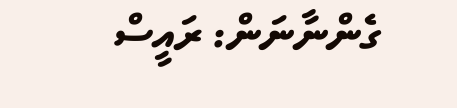ގެންނާނަން: ރައީސް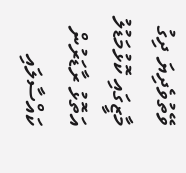ވޭތުވެދިޔަ ދިގު މާޒީގައި ކޮޅުމަޑުލު އަތޮޅު ރާޑަރުން ކައްސާލައި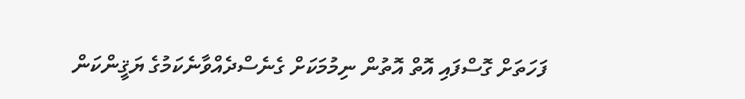ފަހަތަށް ގޮސްފައި އޮތް އޮތުން ނިމުމަކަށް ގެނެސްދެއްވާނެކަމުގެ ޔަޤީންކަން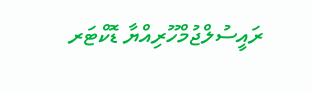ރައީސުލްޖުމްހޫރިއްޔާ ޑޮކްޓަރ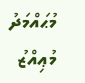މުޙައްމަދު މުޢިއްޒު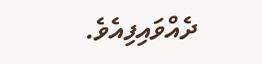ދެއްވައިފިއެވެ.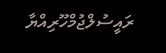ރައީސުލްޖުމްހޫރިއްޔާ